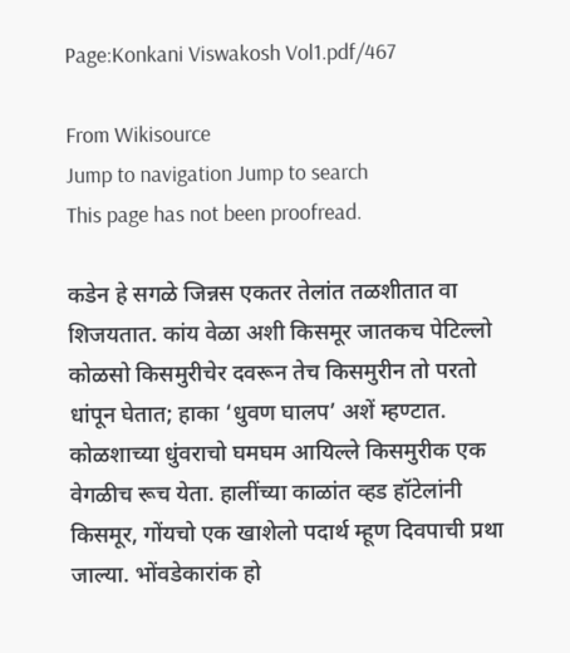Page:Konkani Viswakosh Vol1.pdf/467

From Wikisource
Jump to navigation Jump to search
This page has not been proofread.

कडेन हे सगळे जिन्नस एकतर तेलांत तळशीतात वा शिजयतात. कांय वेळा अशी किसमूर जातकच पेटिल्लो कोळसो किसमुरीचेर दवरून तेच किसमुरीन तो परतो धांपून घेतात; हाका ‘धुवण घालप’ अशें म्हण्टात. कोळशाच्या धुंवराचो घमघम आयिल्ले किसमुरीक एक वेगळीच रूच येता. हालींच्या काळांत व्हड हॉटेलांनी किसमूर, गोंयचो एक खाशेलो पदार्थ म्हूण दिवपाची प्रथा जाल्या. भोंवडेकारांक हो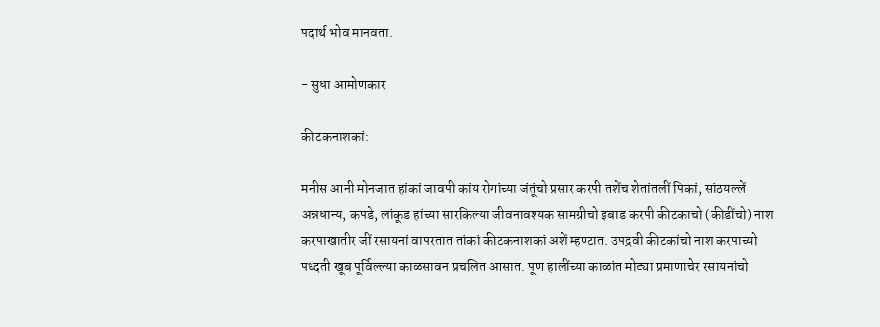पदार्थ भोव मानवता.

- सुधा आमोणकार

कीटकनाशकां:

मनीस आनी मोनजात हांकां जावपी कांय रोगांच्या जंतूंचो प्रसार करपी तशेंच शेतांतलीं पिकां, सांठयल्लें अन्नधान्य, कपडे, लांकूड हांच्या सारकिल्या जीवनावश्यक सामग्रीचो इबाड करपी कीटकाचो (कीडींचो) नाश करपाखातीर जीं रसायनां वापरतात तांकां कीटकनाशकां अशें म्हण्टात. उपद्रवी कीटकांचो नाश करपाच्यो पध्दती खूब पूर्विल्ल्या काळसावन प्रचलित आसात. पूण हालींच्या काळांत मोट्या प्रमाणाचेर रसायनांचो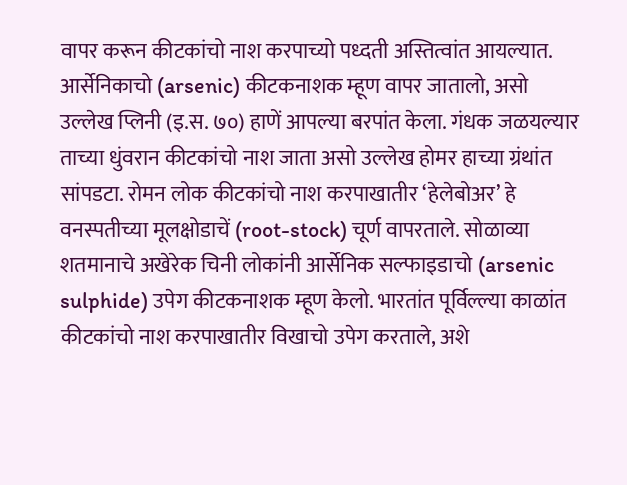वापर करून कीटकांचो नाश करपाच्यो पध्दती अस्तित्वांत आयल्यात. आर्सेनिकाचो (arsenic) कीटकनाशक म्हूण वापर जातालो, असो उल्लेख प्लिनी (इ.स. ७०) हाणें आपल्या बरपांत केला. गंधक जळयल्यार ताच्या धुंवरान कीटकांचो नाश जाता असो उल्लेख होमर हाच्या ग्रंथांत सांपडटा. रोमन लोक कीटकांचो नाश करपाखातीर ‘हेलेबोअर’ हे वनस्पतीच्या मूलक्षोडाचें (root-stock) चूर्ण वापरताले. सोळाव्या शतमानाचे अखेरेक चिनी लोकांनी आर्सेनिक सल्फाइडाचो (arsenic sulphide) उपेग कीटकनाशक म्हूण केलो. भारतांत पूर्विल्ल्या काळांत कीटकांचो नाश करपाखातीर विखाचो उपेग करताले, अशे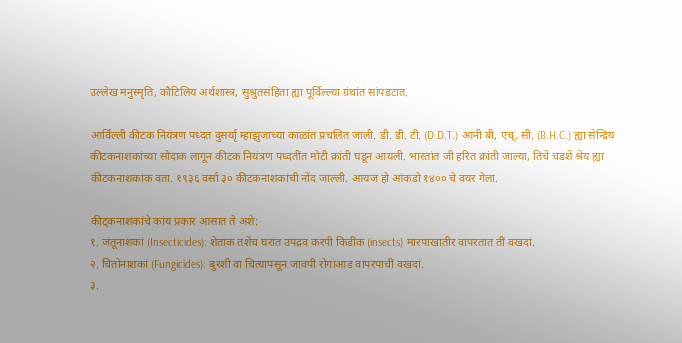उल्लेख मनुस्मृति, कौटिलिय अर्थशास्त्र, सुश्रुतसंहिता ह्या पूर्विल्ल्या ग्रंथांत सांपडटात.

आर्विल्ली कीटक नियंत्रण पध्दत दुसर्याृ म्हाझुजाच्या काळांत प्रचलित जाली. डी. डी. टी. (D.D.T.) आनी बी, एच्‌. सी. (B.H.C.) ह्या सेन्द्रिय कीटकनाशकांच्या सोदाक लागून कीटक नियंत्रण पध्दतींत मोटी क्रांती घडून आयली. भारतांत जी हरित क्रांती जाल्या, तिचें चडशें श्रेय ह्या कीटकनाशकांक वता. १९३६ वर्सा ३० कीटकनाशकांची नोंद जाल्ली. आयज हो आंकडो १४०० चे वयर गेला.

कीट्कनाशकांचे कांय प्रकार आसात ते अशे:
१. जंतूनाशकां (Insecticides): शेताक तशेंच घरांत उपद्रव करपी किडींक (insects) मारपाखातीर वापरतात तीं वखदां.
२. चितोनाशकां (Fungicides): बुरशी वा चित्यापसून जावपी रोगांआड वापरपाचीं वखदां.
३.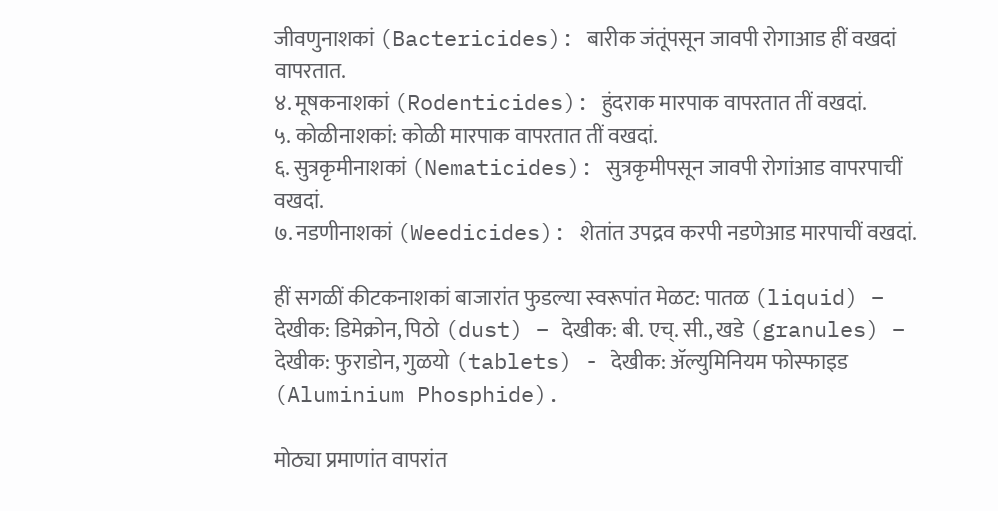जीवणुनाशकां (Bactericides): बारीक जंतूंपसून जावपी रोगाआड हीं वखदां वापरतात.
४. मूषकनाशकां (Rodenticides): हुंदराक मारपाक वापरतात तीं वखदां.
५. कोळीनाशकां: कोळी मारपाक वापरतात तीं वखदां.
६. सुत्रकृमीनाशकां (Nematicides): सुत्रकृमीपसून जावपी रोगांआड वापरपाचीं वखदां.
७. नडणीनाशकां (Weedicides): शेतांत उपद्रव करपी नडणेआड मारपाचीं वखदां.

हीं सगळीं कीटकनाशकां बाजारांत फुडल्या स्वरूपांत मेळट: पातळ (liquid) – देखीक: डिमेक्रोन, पिठो (dust) – देखीक: बी. एच्‌. सी., खडे (granules) – देखीक: फुराडोन, गुळयो (tablets) - देखीक: ॲल्युमिनियम फोस्फाइड (Aluminium Phosphide).

मोठ्या प्रमाणांत वापरांत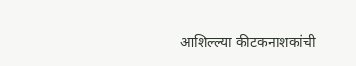आशिल्ल्या कीटकनाशकांची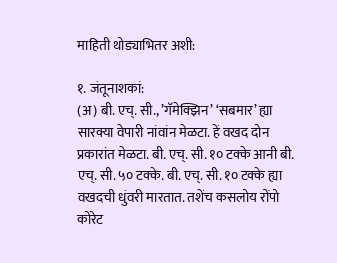माहिती थोड्याभितर अशी:

१. जंतूनाशकां:
(अ) बी. एच्‌. सी., ’गॅमेक्झिन’ ‘सबमार’ ह्या सारक्या वेपारी नांवांन मेळटा. हें वखद दोन प्रकारांत मेळटा. बी. एच्‌. सी. १० टक्के आनी बी. एच्‌. सी. ५० टक्के. बी. एच्‌. सी. १० टक्के ह्या वखदची धुंवरी मारतात. तशेंच कसलोय रोंपो कोरेट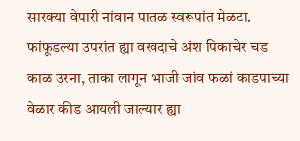सारक्या वेपारी नांवान पातळ स्वरूपांत मेळटा. फांफूडल्या उपरांत ह्या वखदाचे अंश पिकाचेर चड काळ उरना, ताका लागून भाजी जांव फळां काडपाच्या वेळार कीड आयली जाल्यार ह्या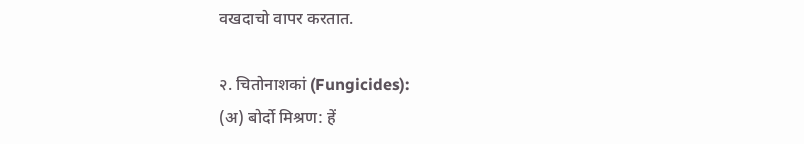वखदाचो वापर करतात.

२. चितोनाशकां (Fungicides):
(अ) बोर्दो मिश्रण: हें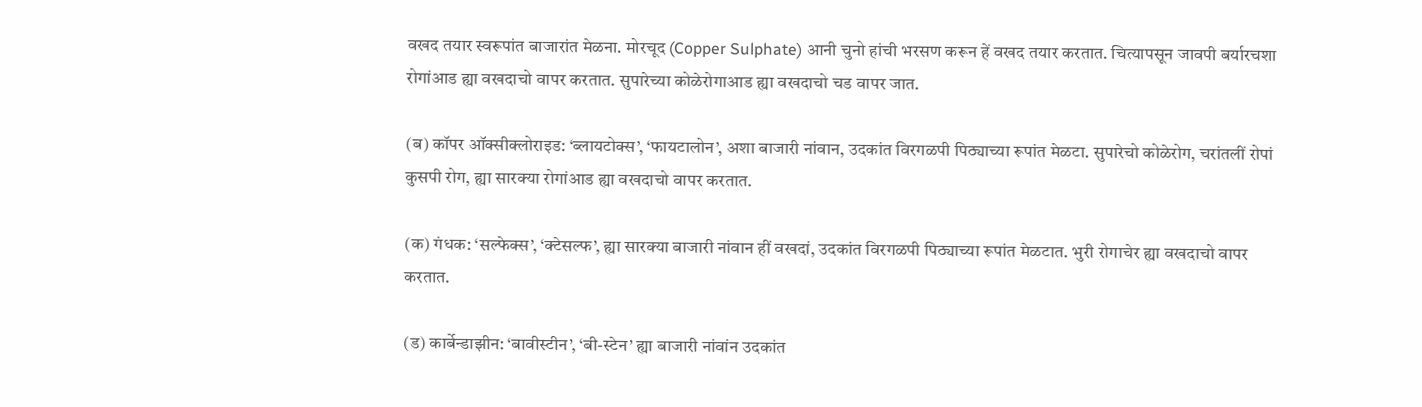वखद तयार स्वरूपांत बाजारांत मेळना. मोरचूद (Copper Sulphate) आनी चुनो हांची भरसण करून हें वखद तयार करतात. चित्यापसून जावपी बर्यारचशा रोगांआड ह्या वखदाचो वापर करतात. सुपारेच्या कोळेरोगाआड ह्या वखदाचो चड वापर जात.

(ब) कॉपर ऑक्सीक्लोराइड: ‘ब्लायटोक्स’, ‘फायटालोन’, अशा बाजारी नांवान, उदकांत विरगळपी पिठ्याच्या रूपांत मेळटा. सुपारेचो कोळेरोग, चरांतलीं रोपां कुसपी रोग, ह्या सारक्या रोगांआड ह्या वखदाचो वापर करतात.

(क) गंधक: ‘सल्फेक्स’, ‘क्टेसल्फ’, ह्या सारक्या बाजारी नांवान हीं वखदां, उदकांत विरगळपी पिठ्याच्या रूपांत मेळटात. भुरी रोगाचेर ह्या वखदाचो वापर करतात.

(ड) कार्बेन्डाझीन: ‘बावीस्टीन’, ‘बी-स्टेन’ ह्या बाजारी नांवांन उदकांत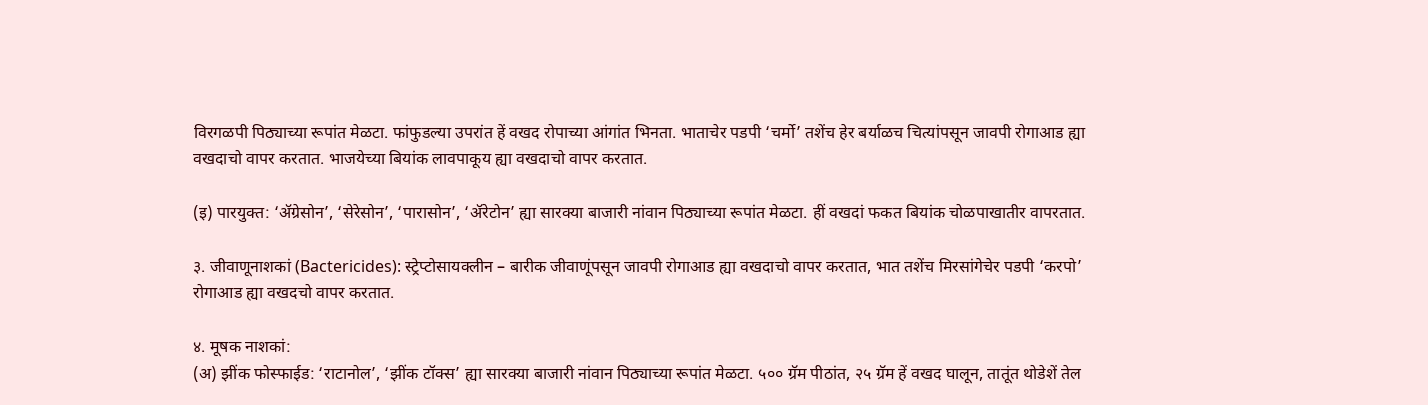विरगळपी पिठ्याच्या रूपांत मेळटा. फांफुडल्या उपरांत हें वखद रोपाच्या आंगांत भिनता. भाताचेर पडपी ‘चर्मो’ तशेंच हेर बर्याळच चित्यांपसून जावपी रोगाआड ह्या वखदाचो वापर करतात. भाजयेच्या बियांक लावपाकूय ह्या वखदाचो वापर करतात.

(इ) पारयुक्त: ‘ॲग्रेसोन’, ‘सेरेसोन’, ‘पारासोन’, ‘ॲरेटोन’ ह्या सारक्या बाजारी नांवान पिठ्याच्या रूपांत मेळटा. हीं वखदां फकत बियांक चोळपाखातीर वापरतात.

३. जीवाणूनाशकां (Bactericides): स्ट्रेप्टोसायक्लीन – बारीक जीवाणूंपसून जावपी रोगाआड ह्या वखदाचो वापर करतात, भात तशेंच मिरसांगेचेर पडपी ‘करपो’ रोगाआड ह्या वखदचो वापर करतात.

४. मूषक नाशकां:
(अ) झींक फोस्फाईड: ‘राटानोल’, ‘झींक टॉक्स’ ह्या सारक्या बाजारी नांवान पिठ्याच्या रूपांत मेळटा. ५०० ग्रॅम पीठांत, २५ ग्रॅम हें वखद घालून, तातूंत थोडेशें तेल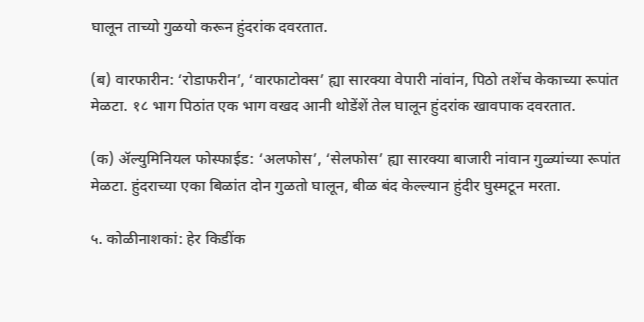घालून ताच्यो गुळयो करून हुंदरांक दवरतात.

(ब) वारफारीन: ‘रोडाफरीन’, ‘वारफाटोक्स’ ह्या सारक्या वेपारी नांवांन, पिठो तशेंच केकाच्या रूपांत मेळटा. १८ भाग पिठांत एक भाग वखद आनी थोडेंशें तेल घालून हुंदरांक खावपाक दवरतात.

(क) ॲल्युमिनियल फोस्फाईड: ‘अलफोस’, ‘सेलफोस’ ह्या सारक्या बाजारी नांवान गुळ्यांच्या रूपांत मेळटा. हुंदराच्या एका बिळांत दोन गुळतो घालून, बीळ बंद केल्ल्यान हुंदीर घुस्मटून मरता.

५. कोळीनाशकां: हेर किडींक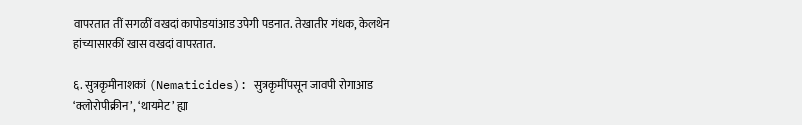वापरतात तीं सगळीं वखदां कापोडयांआड उपेगी पडनात. तेखातीर गंधक, केलथेन हांच्यासारकीं खास वखदां वापरतात.

६. सुत्रकृमीनाशकां (Nematicides): सुत्रकृमींपसून जावपी रोगाआड ‘क्लोरोपीक्रीन’, ‘थायमेट’ ह्या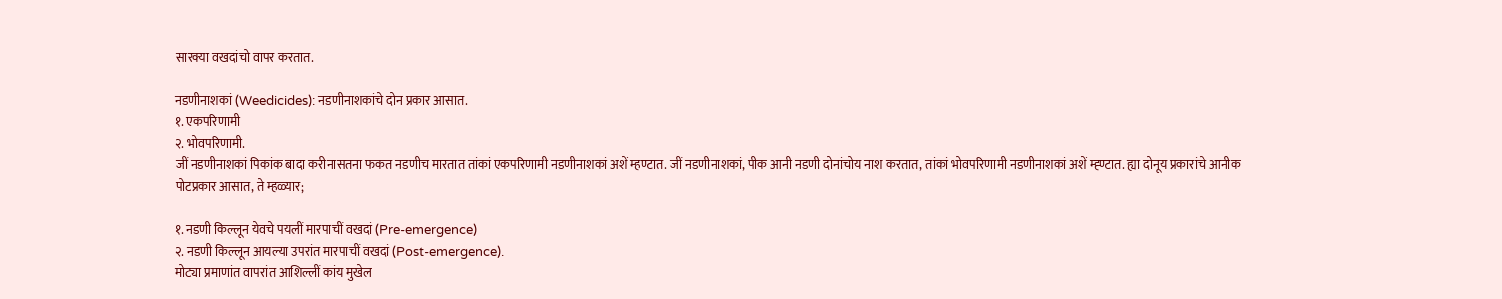सारक्या वखदांचो वापर करतात.

नडणीनाशकां (Weedicides): नडणीनाशकांचे दोन प्रकार आसात.
१. एकपरिणामी
२. भोवपरिणामी.
जीं नडणीनाशकां पिकांक बादा करीनासतना फकत नडणीच मारतात तांकां एकपरिणामी नडणीनाशकां अशें म्हण्टात. जीं नडणीनाशकां, पीक आनी नडणी दोनांचोय नाश करतात, तांकां भोवपरिणामी नडणीनाशकां अशें म्ह्ण्टात. ह्या दोनूय प्रकारांचे आनीक पोटप्रकार आसात, ते म्हळ्यार;

१. नडणी किल्लून येवचे पयलीं मारपाचीं वखदां (Pre-emergence)
२. नडणी किल्लून आयल्या उपरांत मारपाचीं वखदां (Post-emergence).
मोट्या प्रमाणांत वापरांत आशिल्लीं कांय मुखेल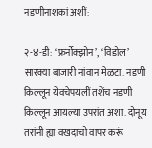नडणीनाशकां अशीं:

२-४-डी: ‘फ्रर्नोक्झोन’, ‘विडोल’ सारक्या बाजारी नांवान मेळटा. नडणी किल्लून येवचेपयलीं तशेंच नडणी किल्लून आयल्या उपरांत अशा. दोनूय तरांनी ह्या वखदाचो वापर करूं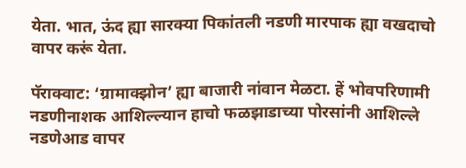येता. भात, ऊंद ह्या सारक्या पिकांतली नडणी मारपाक ह्या वखदाचो वापर करूं येता.

पॅराक्वाट: ‘ग्रामाक्झोन’ ह्या बाजारी नांवान मेळटा. हें भोवपरिणामी नडणीनाशक आशिल्ल्यान हाचो फळझाडाच्या पोरसांनी आशिल्ले नडणेआड वापर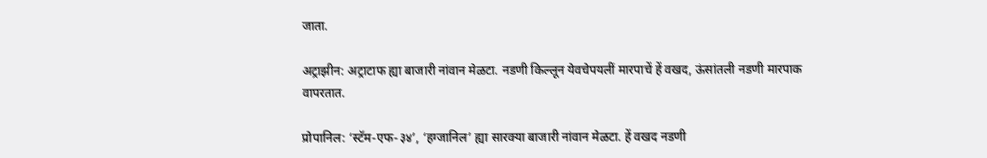जाता.

अट्राझीन: अट्राटाफ ह्या बाजारी नांवान मेळटा. नडणी किल्लून येवचेपयलीं मारपाचें हें वखद, ऊंसांतली नडणी मारपाक वापरतात.

प्रोपानिल: ‘स्टॅम-एफ-३४’, ‘हग्जानिल’ ह्या सारक्या बाजारी नांवान मेळटा. हें वखद नडणी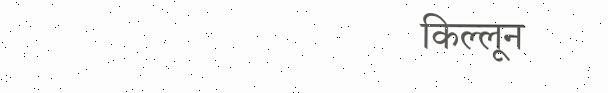किल्लून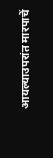आयल्याउपरांत मारपाचें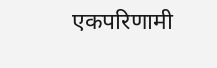एकपरिणामी